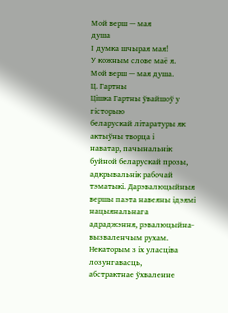Мой верш — мая
душа
І думка шчырая мая!
У кожным слове маё я.
Мой верш — мая душа.
Ц. Гартны
Цішка Гартны ўвайшоў у гісторыю
беларускай літаратуры як актыўны творца і
наватар, пачынальнік буйной беларускай прозы,
адкрывальнік рабочай тэматыкі. Дарэвалюцыйныя
вершы паэта навеяны ідэямі нацыянальнага
адраджэння, рэвалюцыйна-вызваленчым рухам.
Некаторым з іх уласціва лозунгавасць,
абстрактнае ўхваленне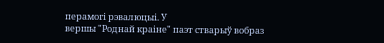перамогі рэвалюцыі. У
вершы "Роднай краіне" паэт стварыў вобраз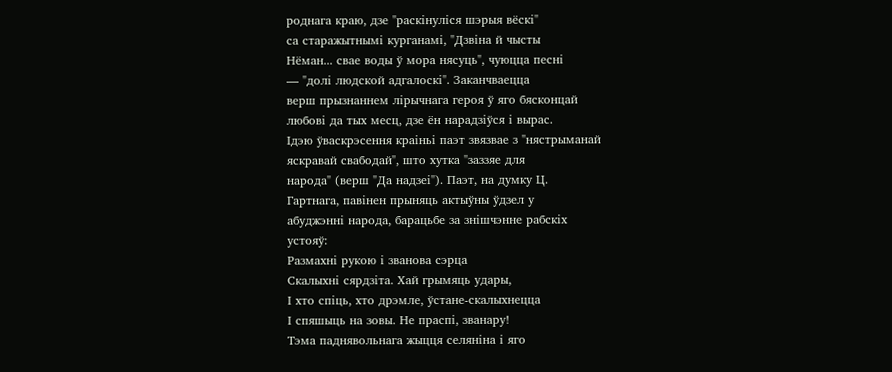роднага краю, дзе "раскінуліся шэрыя вёскі"
са старажытнымі курганамі, "Дзвіна й чысты
Нёман... свае воды ў мора нясуць", чуюцца песні
— "долі людской адгалоскі". Заканчваецца
верш прызнаннем лірычнага героя ў яго бясконцай
любові да тых месц, дзе ён нарадзіўся і вырас.
Ідэю ўваскрэсення краіньі паэт звязвае з "нястрыманай
яскравай свабодай", што хутка "заззяе для
народа" (верш "Да надзеі"). Паэт, на думку Ц.
Гартнага, павінен прыняць актыўны ўдзел у
абуджэнні народа, барацьбе за знішчэнне рабскіх
устояў:
Размахні рукою і званова сэрца
Скалыхні сярдзіта. Хай грымяць удары,
І хто спіць, хто дрэмле, ўстане-скалыхнецца
І спяшыць на зовы. Не праспі, званару!
Тэма паднявольнага жыцця селяніна і яго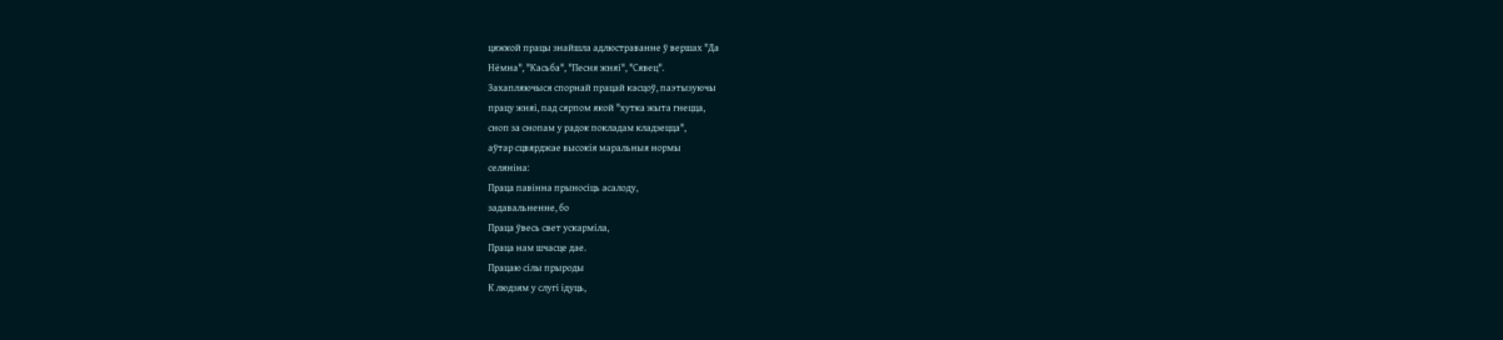цяжкой працы знайшла адлюстраванне ў вершах "Да
Нёмна", "Касьба", "Песня жняі", "Сявец".
Захапляючыся спорнай працай касцоў, паэтызуючы
працу жняі, пад сярпом якой "хутка жыта гнецца,
сноп за снопам у радок покладам кладзецца",
аўтар сцвярджае высокія маральныя нормы
селяніна:
Праца павінна прыносіць асалоду,
задавальненне, бо
Праца ўвесь свет ускарміла,
Праца нам шчасце дае.
Працаю сілы прыроды
К людзям у слугі ідуць,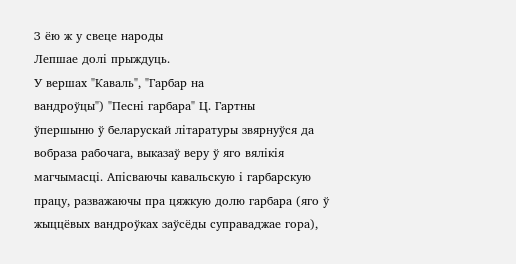З ёю ж у свеце народы
Лепшае долі прыждуць.
У вершах "Каваль", "Гарбар на
вандроўцы") "Песні гарбара" Ц. Гартны
ўпершыню ў беларускай літаратуры звярнуўся да
вобраза рабочага, выказаў веру ў яго вялікія
магчымасці. Апісваючы кавальскую і гарбарскую
працу, разважаючы пра цяжкую долю гарбара (яго ў
жыццёвых вандроўках заўсёды суправаджае гора),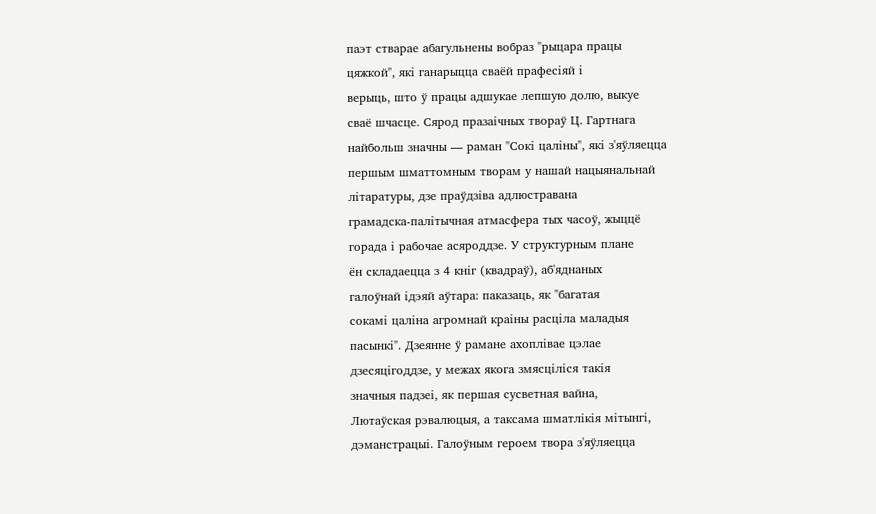паэт стварае абагульнены вобраз "рыцара працы
цяжкой", які ганарыцца сваёй прафесіяй і
верыць, што ў працы адшукае лепшую долю, выкуе
сваё шчасце. Сярод празаічных твораў Ц. Гартнага
найбольш значны — раман "Сокі цаліны", які з'яўляецца
першым шматтомным творам у нашай нацыянальнай
літаратуры, дзе праўдзіва адлюстравана
грамадска-палітычная атмасфера тых часоў, жыццё
горада і рабочае асяроддзе. У структурным плане
ён складаецца з 4 кніг (квадраў), аб'яднаных
галоўнай ідэяй аўтара: паказаць, як "багатая
сокамі цаліна агромнай краіны расціла маладыя
пасынкі". Дзеянне ў рамане ахоплівае цэлае
дзесяцігоддзе, у межах якога змясціліся такія
значныя падзеі, як першая сусветная вайна,
Лютаўская рэвалюцыя, а таксама шматлікія мітынгі,
дэманстрацыі. Галоўным героем твора з'яўляецца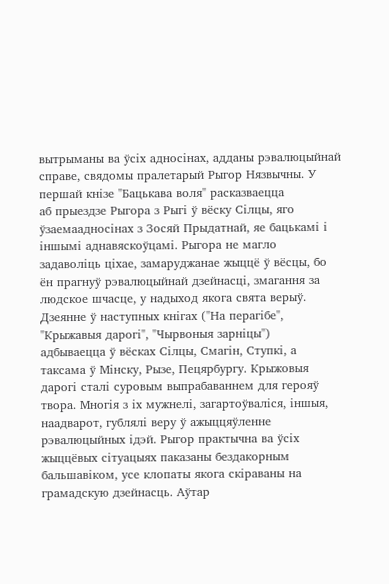вытрыманы ва ўсіх адносінах, адданы рэвалюцыйнай
справе, свядомы пралетарый Рыгор Нязвычны. У
першай кнізе "Бацькава воля" расказваецца
аб прыездзе Рыгора з Рыгі ў вёску Сілцы, яго
ўзаемаадносінах з Зосяй Прыдатнай, яе бацькамі і
іншымі аднавяскоўцамі. Рыгора не магло
задаволіць ціхае, замаруджанае жыццё ў вёсцы, бо
ён прагнуў рэвалюцыйнай дзейнасці, змагання за
людское шчасце, у надыход якога свята верыў.
Дзеянне ў наступных кнігах ("На перагібе",
"Крыжавыя дарогі", "Чырвоныя зарніцы")
адбываецца ў вёсках Сілцы, Смагін, Ступкі, а
таксама ў Мінску, Рызе, Пецярбургу. Крыжовыя
дарогі сталі суровым выпрабаваннем для герояў
твора. Многія з іх мужнелі, загартоўваліся, іншыя,
наадварот, гублялі веру ў ажыццяўленне
рэвалюцыйных ідэй. Рыгор практычна ва ўсіх
жыццёвых сітуацыях паказаны бездакорным
бальшавіком, усе клопаты якога скіраваны на
грамадскую дзейнасць. Аўтар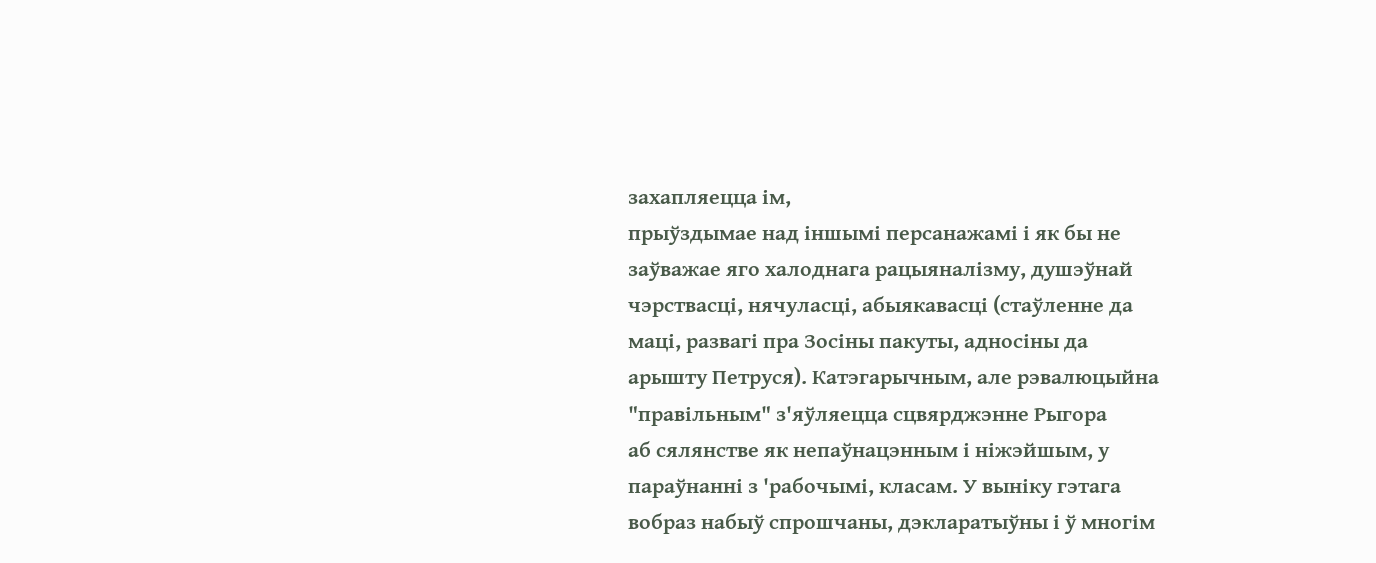захапляецца ім,
прыўздымае над іншымі персанажамі і як бы не
заўважае яго халоднага рацыяналізму, душэўнай
чэрствасці, нячуласці, абыякавасці (стаўленне да
маці, развагі пра Зосіны пакуты, адносіны да
арышту Петруся). Катэгарычным, але рэвалюцыйна
"правільным" з'яўляецца сцвярджэнне Рыгора
аб сялянстве як непаўнацэнным і ніжэйшым, у
параўнанні з 'рабочымі, класам. У выніку гэтага
вобраз набыў спрошчаны, дэкларатыўны і ў многім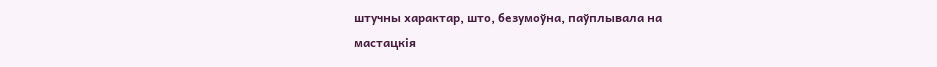штучны характар, што, безумоўна, паўплывала на
мастацкія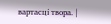вартасці твора. |